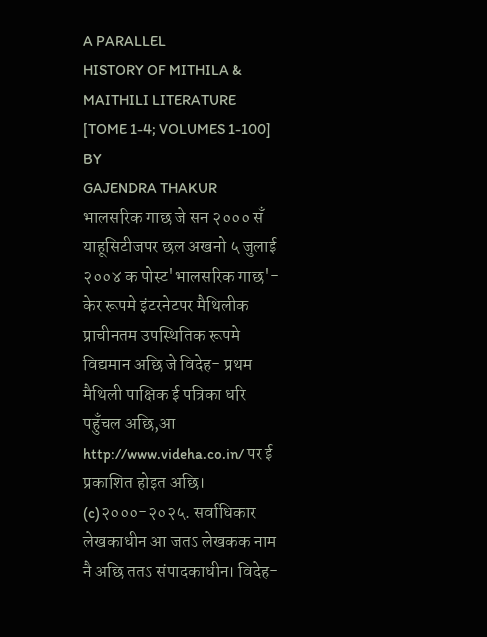A PARALLEL
HISTORY OF MITHILA & MAITHILI LITERATURE [TOME 1-4; VOLUMES 1-100] BY
GAJENDRA THAKUR
भालसरिक गाछ जे सन २००० सँ याहूसिटीजपर छल अखनो ५ जुलाई २००४ क पोस्ट'भालसरिक गाछ'- केर रूपमे इंटरनेटपर मैथिलीक प्राचीनतम उपस्थितिक रूपमे विद्यमान अछि जे विदेह- प्रथम मैथिली पाक्षिक ई पत्रिका धरि पहुँचल अछि,आ http://www.videha.co.in/ पर ई प्रकाशित होइत अछि।
(c)२०००-२०२५. सर्वाधिकार
लेखकाधीन आ जतऽ लेखकक नाम नै अछि ततऽ संपादकाधीन। विदेह-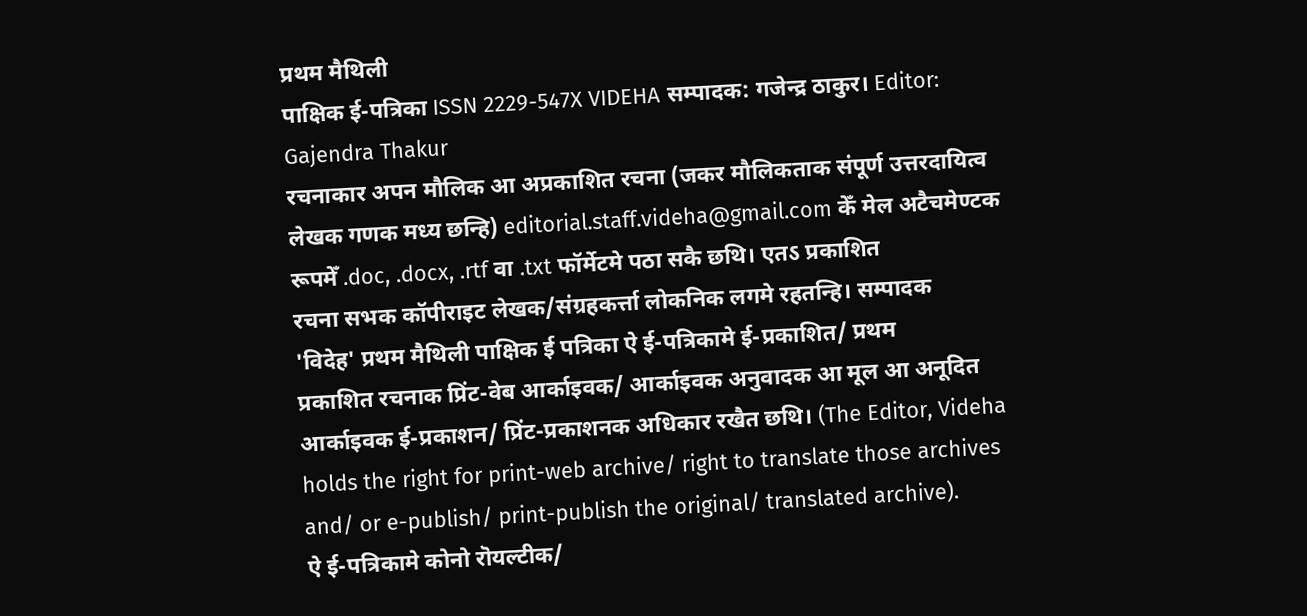प्रथम मैथिली
पाक्षिक ई-पत्रिका ISSN 2229-547X VIDEHA सम्पादक: गजेन्द्र ठाकुर। Editor:
Gajendra Thakur
रचनाकार अपन मौलिक आ अप्रकाशित रचना (जकर मौलिकताक संपूर्ण उत्तरदायित्व
लेखक गणक मध्य छन्हि) editorial.staff.videha@gmail.com केँ मेल अटैचमेण्टक
रूपमेँ .doc, .docx, .rtf वा .txt फॉर्मेटमे पठा सकै छथि। एतऽ प्रकाशित
रचना सभक कॉपीराइट लेखक/संग्रहकर्त्ता लोकनिक लगमे रहतन्हि। सम्पादक
'विदेह' प्रथम मैथिली पाक्षिक ई पत्रिका ऐ ई-पत्रिकामे ई-प्रकाशित/ प्रथम
प्रकाशित रचनाक प्रिंट-वेब आर्काइवक/ आर्काइवक अनुवादक आ मूल आ अनूदित
आर्काइवक ई-प्रकाशन/ प्रिंट-प्रकाशनक अधिकार रखैत छथि। (The Editor, Videha
holds the right for print-web archive/ right to translate those archives
and/ or e-publish/ print-publish the original/ translated archive).
ऐ ई-पत्रिकामे कोनो रॊयल्टीक/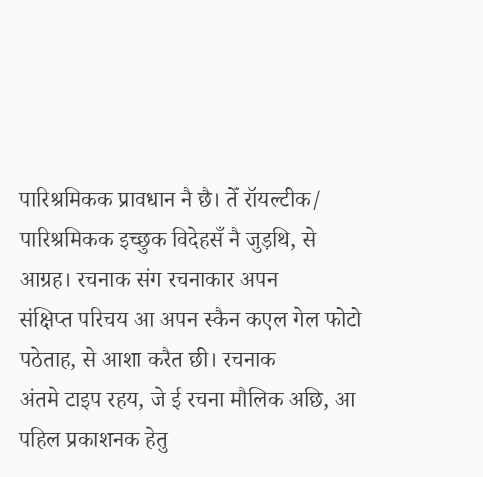पारिश्रमिकक प्रावधान नै छै। तेँ रॉयल्टीक/
पारिश्रमिकक इच्छुक विदेहसँ नै जुड़थि, से आग्रह। रचनाक संग रचनाकार अपन
संक्षिप्त परिचय आ अपन स्कैन कएल गेल फोटो पठेताह, से आशा करैत छी। रचनाक
अंतमे टाइप रहय, जे ई रचना मौलिक अछि, आ पहिल प्रकाशनक हेतु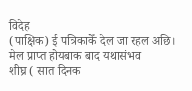विदेह
(पाक्षिक) ई पत्रिकाकेँ देल जा रहल अछि। मेल प्राप्त होयबाक बाद यथासंभव
शीघ्र ( सात दिनक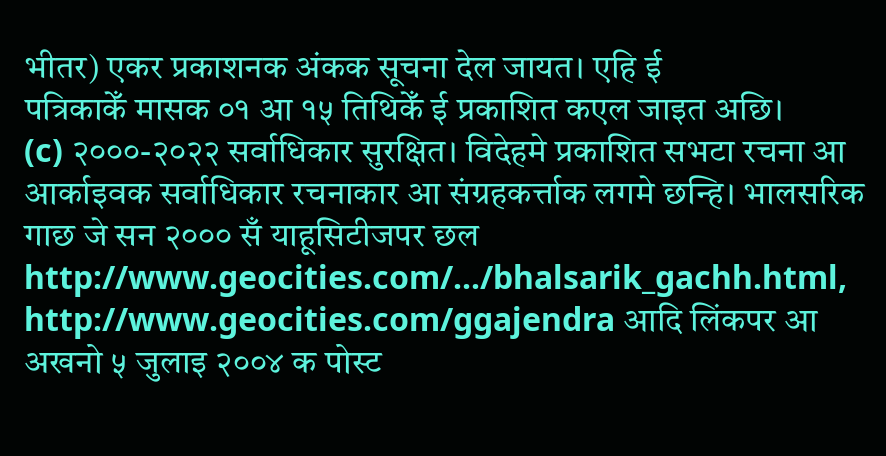भीतर) एकर प्रकाशनक अंकक सूचना देल जायत। एहि ई
पत्रिकाकेँ मासक ०१ आ १५ तिथिकेँ ई प्रकाशित कएल जाइत अछि।
(c) २०००-२०२२ सर्वाधिकार सुरक्षित। विदेहमे प्रकाशित सभटा रचना आ आर्काइवक सर्वाधिकार रचनाकार आ संग्रहकर्त्ताक लगमे छन्हि। भालसरिक गाछ जे सन २००० सँ याहूसिटीजपर छल http://www.geocities.com/.../bhalsarik_gachh.html, http://www.geocities.com/ggajendra आदि लिंकपर आ अखनो ५ जुलाइ २००४ क पोस्ट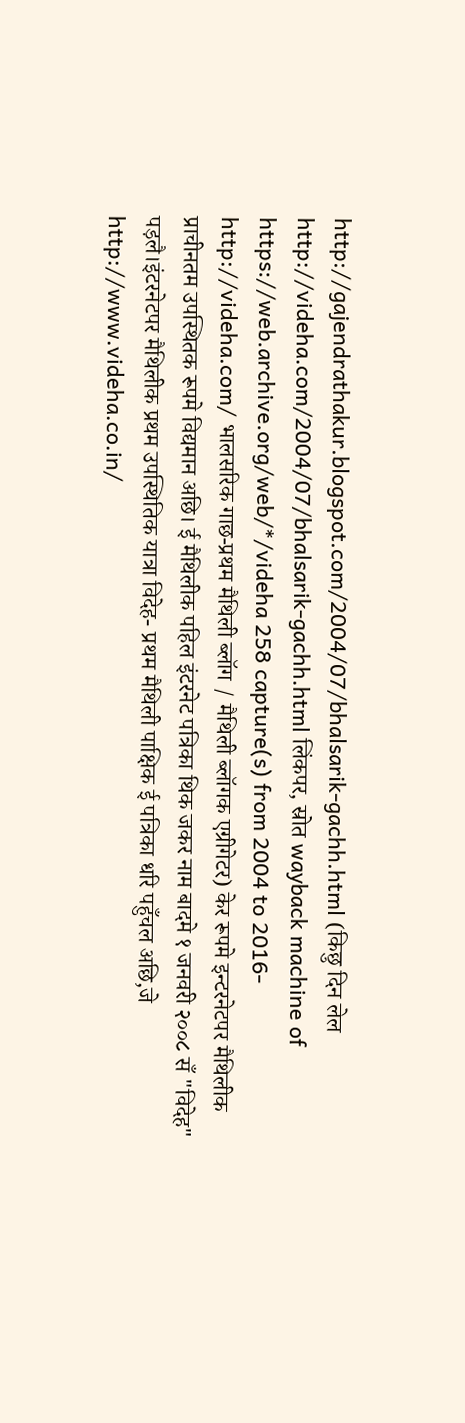http://gajendrathakur.blogspot.com/2004/07/bhalsarik-gachh.html (किछु दिन लेल http://videha.com/2004/07/bhalsarik-gachh.html लिंकपर, स्रोत wayback machine of https://web.archive.org/web/*/videha 258 capture(s) from 2004 to 2016- http://videha.com/ भालसरिक गाछ-प्रथम मैथिली ब्लॉग / मैथिली ब्लॉगक एग्रीगेटर) केर रूपमे इन्टरनेटपर मैथिलीक प्राचीनतम उपस्थितक रूपमे विद्यमान अछि। ई मैथिलीक पहिल इंटरनेट पत्रिका थिक जकर नाम बादमे १ जनवरी २००८ सँ "विदेह" पड़लै।इंटरनेटपर मैथिलीक प्रथम उपस्थितिक यात्रा विदेह- प्रथम मैथिली पाक्षिक ई पत्रिका धरि पहुँचल अछि,जे http://www.videha.co.in/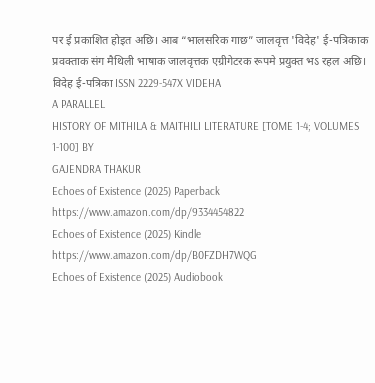पर ई प्रकाशित होइत अछि। आब “भालसरिक गाछ” जालवृत्त 'विदेह' ई-पत्रिकाक प्रवक्ताक संग मैथिली भाषाक जालवृत्तक एग्रीगेटरक रूपमे प्रयुक्त भऽ रहल अछि। विदेह ई-पत्रिका ISSN 2229-547X VIDEHA
A PARALLEL
HISTORY OF MITHILA & MAITHILI LITERATURE [TOME 1-4; VOLUMES 1-100] BY
GAJENDRA THAKUR
Echoes of Existence (2025) Paperback
https://www.amazon.com/dp/9334454822
Echoes of Existence (2025) Kindle
https://www.amazon.com/dp/B0FZDH7WQG
Echoes of Existence (2025) Audiobook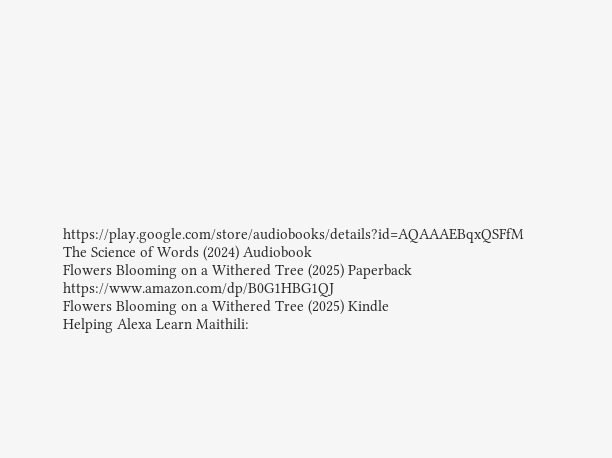https://play.google.com/store/audiobooks/details?id=AQAAAEBqxQSFfM
The Science of Words (2024) Audiobook
Flowers Blooming on a Withered Tree (2025) Paperback
https://www.amazon.com/dp/B0G1HBG1QJ
Flowers Blooming on a Withered Tree (2025) Kindle
Helping Alexa Learn Maithili: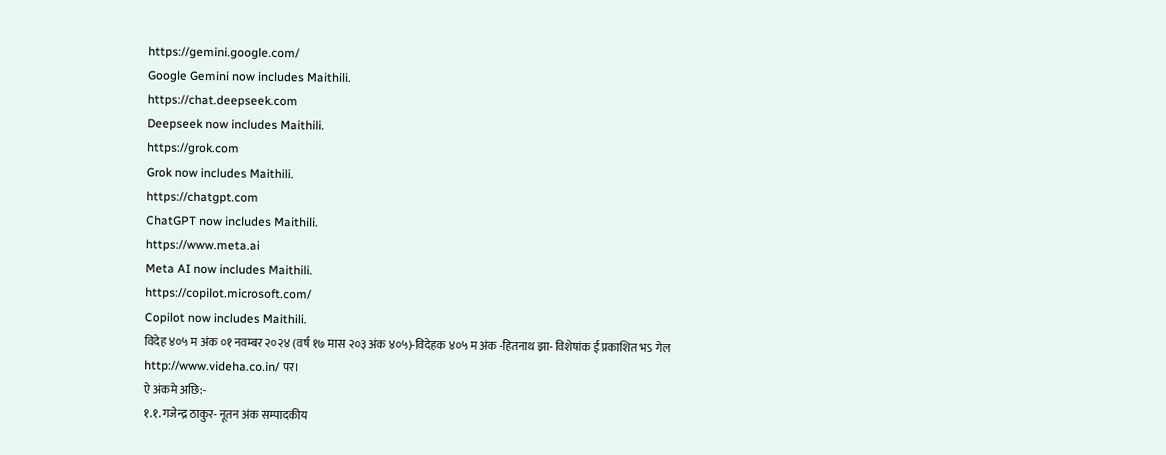https://gemini.google.com/
Google Gemini now includes Maithili.
https://chat.deepseek.com
Deepseek now includes Maithili.
https://grok.com
Grok now includes Maithili.
https://chatgpt.com
ChatGPT now includes Maithili.
https://www.meta.ai
Meta AI now includes Maithili.
https://copilot.microsoft.com/
Copilot now includes Maithili.
विदेह ४०५ म अंक ०१ नवम्बर २०२४ (वर्ष १७ मास २०३ अंक ४०५)-विदेहक ४०५ म अंक -हितनाथ झा- विशेषांक ई प्रकाशित भऽ गेल http://www.videha.co.in/ पर।
ऐ अंकमे अछि:-
१.१.गजेन्द्र ठाकुर- नूतन अंक सम्पादकीय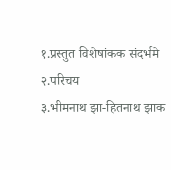१.प्रस्तुत विशेषांकक संदर्भमे
२.परिचय
३.भीमनाथ झा-हितनाथ झाक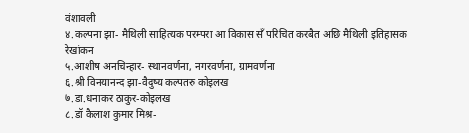वंशावली
४.कल्पना झा- मैथिली साहित्यक परम्परा आ विकास सँ परिचित करबैत अछि मैथिली इतिहासक रेखांकन
५.आशीष अनचिन्हार- स्थानवर्णना, नगरवर्णना, ग्रामवर्णना
६.श्री विनयानन्द झा-वैदुष्य कल्पतरु कोइलख
७.डा.धनाकर ठाकुर-कोइलख
८.डॉ कैलाश कुमार मिश्र-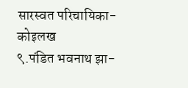सारस्वत परिचायिका-कोइलख
९.पंडित भवनाथ झा-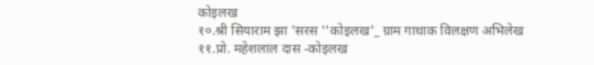कोइलख
१०.श्री सियाराम झा 'सरस ''कोइलख'_ ग्राम गाथाक विलक्षण अभिलेख
११.प्रो. महेशलाल दास -कोइलख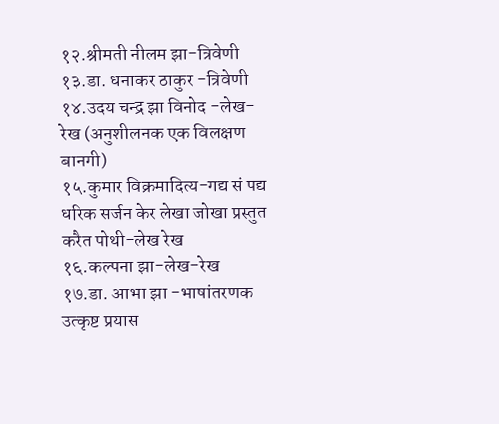१२.श्रीमती नीलम झा-त्रिवेणी
१३.डा. धनाकर ठाकुर -त्रिवेणी
१४.उदय चन्द्र झा विनोद -लेख-रेख (अनुशीलनक एक विलक्षण बानगी)
१५.कुमार विक्रमादित्य-गद्य सं पद्य धरिक सर्जन केर लेखा जोखा प्रस्तुत करैत पोथी-लेख रेख
१६.कल्पना झा-लेख-रेख
१७.डा. आभा झा -भाषांतरणक उत्कृष्ट प्रयास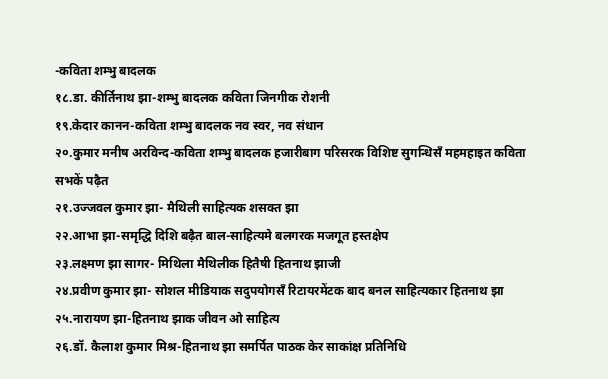-कविता शम्भु बादलक
१८.डा. कीर्तिनाथ झा-शम्भु बादलक कविता जिनगीक रोशनी
१९.केदार कानन-कविता शम्भु बादलक नव स्वर, नव संधान
२०.कुमार मनीष अरविन्द-कविता शम्भु बादलक हजारीबाग परिसरक विशिष्ट सुगन्धिसँ महमहाइत कविता सभकें पढ़ैत
२१.उज्जवल कुमार झा- मैथिली साहित्यक शसक्त झा
२२.आभा झा-समृद्धि दिशि बढ़ैत बाल-साहित्यमे बलगरक मजगूत हस्तक्षेप
२३.लक्ष्मण झा सागर- मिथिला मैथिलीक हितैषी हितनाथ झाजी
२४.प्रवीण कुमार झा- सोशल मीडियाक सदुपयोगसँ रिटायरमेंटक बाद बनल साहित्यकार हितनाथ झा
२५.नारायण झा-हितनाथ झाक जीवन ओ साहित्य
२६.डॉ. कैलाश कुमार मिश्र-हितनाथ झा समर्पित पाठक केर साकांक्ष प्रतिनिधि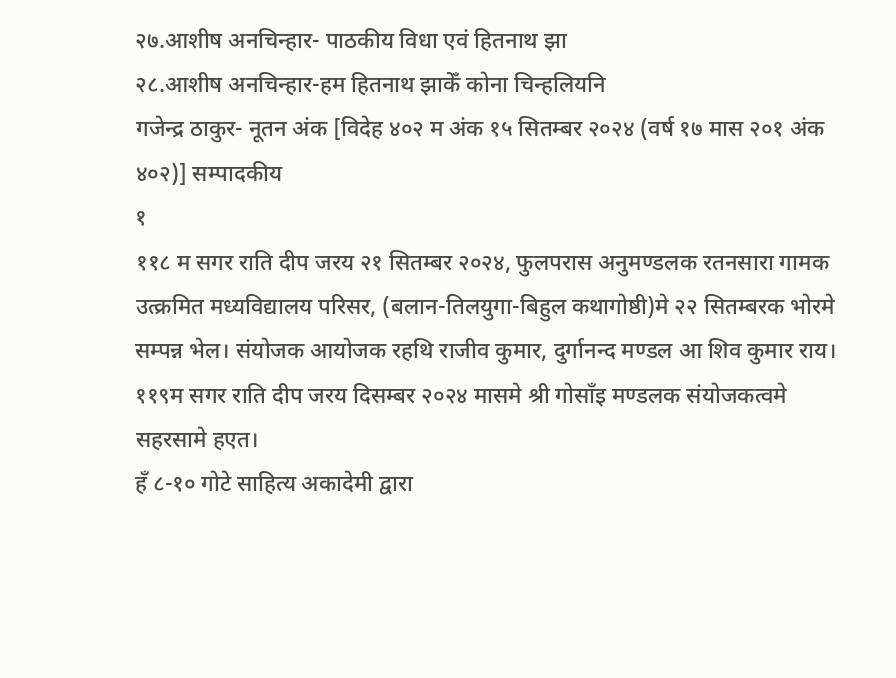२७.आशीष अनचिन्हार- पाठकीय विधा एवं हितनाथ झा
२८.आशीष अनचिन्हार-हम हितनाथ झाकेँ कोना चिन्हलियनि
गजेन्द्र ठाकुर- नूतन अंक [विदेह ४०२ म अंक १५ सितम्बर २०२४ (वर्ष १७ मास २०१ अंक ४०२)] सम्पादकीय
१
११८ म सगर राति दीप जरय २१ सितम्बर २०२४, फुलपरास अनुमण्डलक रतनसारा गामक उत्क्रमित मध्यविद्यालय परिसर, (बलान-तिलयुगा-बिहुल कथागोष्ठी)मे २२ सितम्बरक भोरमे सम्पन्न भेल। संयोजक आयोजक रहथि राजीव कुमार, दुर्गानन्द मण्डल आ शिव कुमार राय। ११९म सगर राति दीप जरय दिसम्बर २०२४ मासमे श्री गोसाँइ मण्डलक संयोजकत्वमे सहरसामे हएत।
हँ ८-१० गोटे साहित्य अकादेमी द्वारा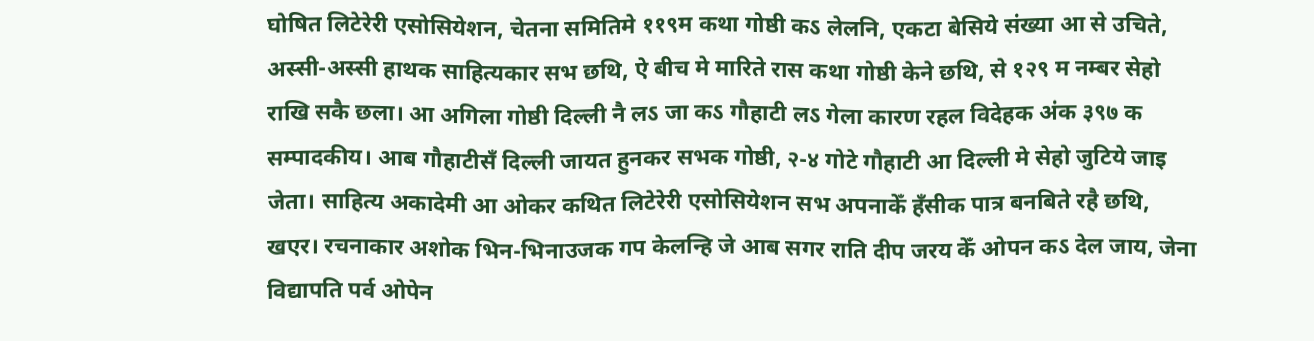घोषित लिटेरेरी एसोसियेशन, चेतना समितिमे ११९म कथा गोष्ठी कऽ लेलनि, एकटा बेसिये संख्या आ से उचिते, अस्सी-अस्सी हाथक साहित्यकार सभ छथि, ऐ बीच मे मारिते रास कथा गोष्ठी केने छथि, से १२९ म नम्बर सेहो राखि सकै छला। आ अगिला गोष्ठी दिल्ली नै लऽ जा कऽ गौहाटी लऽ गेला कारण रहल विदेहक अंक ३९७ क सम्पादकीय। आब गौहाटीसँ दिल्ली जायत हुनकर सभक गोष्ठी, २-४ गोटे गौहाटी आ दिल्ली मे सेहो जुटिये जाइ जेता। साहित्य अकादेमी आ ओकर कथित लिटेरेरी एसोसियेशन सभ अपनाकेँ हँसीक पात्र बनबिते रहै छथि, खएर। रचनाकार अशोक भिन-भिनाउजक गप केलन्हि जे आब सगर राति दीप जरय केँ ओपन कऽ देल जाय, जेना विद्यापति पर्व ओपेन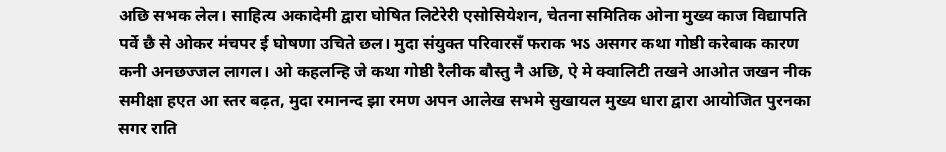अछि सभक लेल। साहित्य अकादेमी द्वारा घोषित लिटेरेरी एसोसियेशन, चेतना समितिक ओना मुख्य काज विद्यापति पर्वे छै से ओकर मंचपर ई घोषणा उचिते छल। मुदा संयुक्त परिवारसँ फराक भऽ असगर कथा गोष्ठी करेबाक कारण कनी अनछज्जल लागल। ओ कहलन्हि जे कथा गोष्ठी रैलीक बौस्तु नै अछि, ऐ मे क्वालिटी तखने आओत जखन नीक समीक्षा हएत आ स्तर बढ़त, मुदा रमानन्द झा रमण अपन आलेख सभमे सुखायल मुख्य धारा द्वारा आयोजित पुरनका सगर राति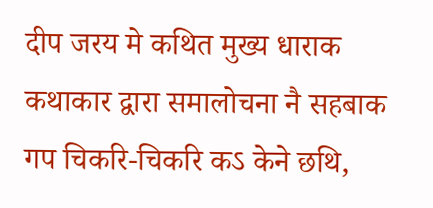दीप जरय मे कथित मुख्य धाराक कथाकार द्वारा समालोचना नै सहबाक गप चिकरि-चिकरि कऽ केने छथि,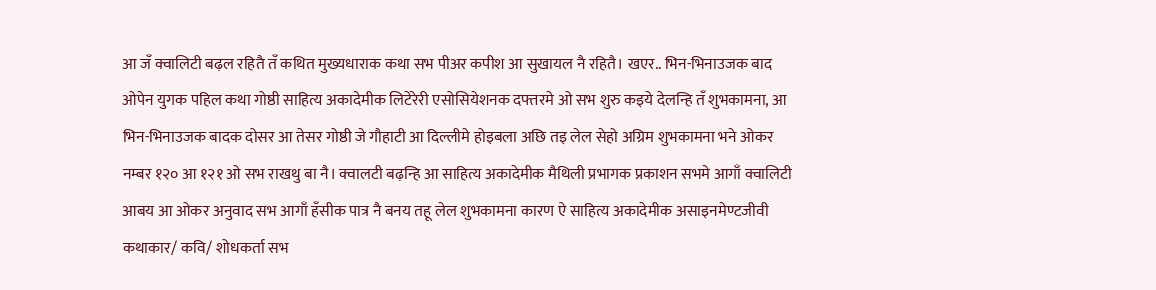आ जँ क्वालिटी बढ़ल रहितै तँ कथित मुख्यधाराक कथा सभ पीअर कपीश आ सुखायल नै रहितै। खएर.. भिन-भिनाउजक बाद ओपेन युगक पहिल कथा गोष्ठी साहित्य अकादेमीक लिटेरेरी एसोसियेशनक दफ्तरमे ओ सभ शुरु कइये देलन्हि तँ शुभकामना, आ भिन-भिनाउजक बादक दोसर आ तेसर गोष्ठी जे गौहाटी आ दिल्लीमे होइबला अछि तइ लेल सेहो अग्रिम शुभकामना भने ओकर नम्बर १२० आ १२१ ओ सभ राखथु बा नै। क्वालटी बढ़न्हि आ साहित्य अकादेमीक मैथिली प्रभागक प्रकाशन सभमे आगाँ क्वालिटी आबय आ ओकर अनुवाद सभ आगाँ हँसीक पात्र नै बनय तहू लेल शुभकामना कारण ऐ साहित्य अकादेमीक असाइनमेण्टजीवी कथाकार/ कवि/ शोधकर्ता सभ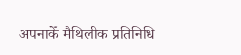अपनाकेँ मैथिलीक प्रतिनिधि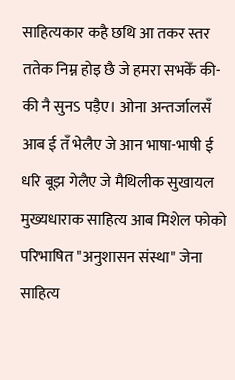साहित्यकार कहै छथि आ तकर स्तर ततेक निम्न होइ छै जे हमरा सभकेँ की-की नै सुनऽ पड़ैए। ओना अन्तर्जालसँ आब ई तँ भेलैए जे आन भाषा-भाषी ई धरि बूझ गेलैए जे मैथिलीक सुखायल मुख्यधाराक साहित्य आब मिशेल फोको परिभाषित "अनुशासन संस्था" जेना साहित्य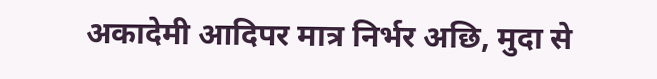अकादेमी आदिपर मात्र निर्भर अछि, मुदा से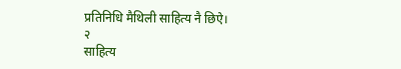प्रतिनिधि मैथिली साहित्य नै छिऐ।
२
साहित्य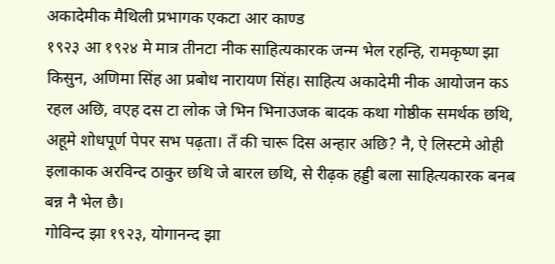अकादेमीक मैथिली प्रभागक एकटा आर काण्ड
१९२३ आ १९२४ मे मात्र तीनटा नीक साहित्यकारक जन्म भेल रहन्हि, रामकृष्ण झा किसुन, अणिमा सिंह आ प्रबोध नारायण सिंह। साहित्य अकादेमी नीक आयोजन कऽ रहल अछि, वएह दस टा लोक जे भिन भिनाउजक बादक कथा गोष्ठीक समर्थक छथि, अहूमे शोधपूर्ण पेपर सभ पढ़ता। तँ की चारू दिस अन्हार अछि? नै, ऐ लिस्टमे ओही इलाकाक अरविन्द ठाकुर छथि जे बारल छथि, से रीढ़क हड्डी बला साहित्यकारक बनब बन्न नै भेल छै।
गोविन्द झा १९२३, योगानन्द झा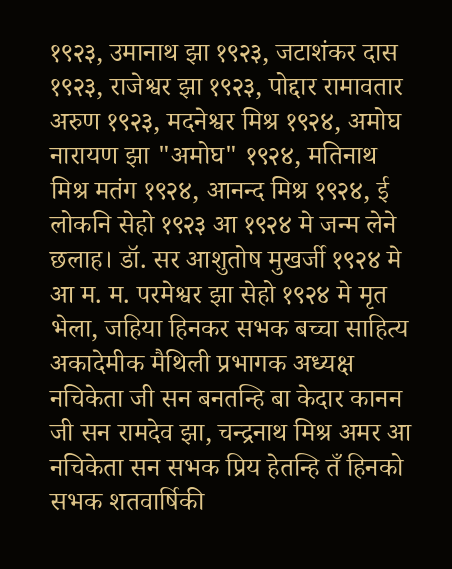१९२३, उमानाथ झा १९२३, जटाशंकर दास १९२३, राजेश्वर झा १९२३, पोद्दार रामावतार अरुण १९२३, मदनेश्वर मिश्र १९२४, अमोघ नारायण झा "अमोघ" १९२४, मतिनाथ मिश्र मतंग १९२४, आनन्द मिश्र १९२४, ई लोकनि सेहो १९२३ आ १९२४ मे जन्म लेने छलाह। डॉ. सर आशुतोष मुखर्जी १९२४ मे आ म. म. परमेश्वर झा सेहो १९२४ मे मृत भेला, जहिया हिनकर सभक बच्चा साहित्य अकादेमीक मैथिली प्रभागक अध्यक्ष नचिकेता जी सन बनतन्हि बा केदार कानन जी सन रामदेव झा, चन्द्रनाथ मिश्र अमर आ नचिकेता सन सभक प्रिय हेतन्हि तँ हिनको सभक शतवार्षिकी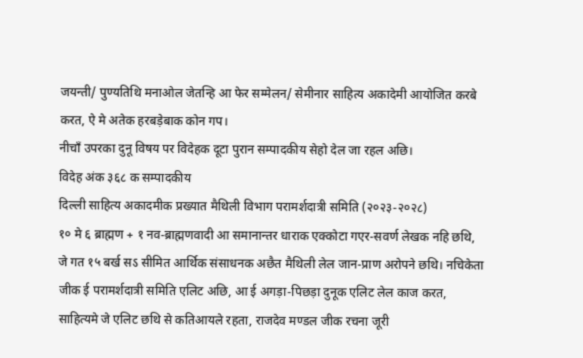जयन्ती/ पुण्यतिथि मनाओल जेतन्हि आ फेर सम्मेलन/ सेमीनार साहित्य अकादेमी आयोजित करबे करत, ऐ मे अतेक हरबड़ेबाक कोन गप।
नीचाँ उपरका दुनू विषय पर विदेहक दूटा पुरान सम्पादकीय सेहो देल जा रहल अछि।
विदेह अंक ३६८ क सम्पादकीय
दिल्ली साहित्य अकादमीक प्रख्यात मैथिली विभाग परामर्शदात्री समिति (२०२३-२०२८)
१० मे ६ ब्राह्मण + १ नव-ब्राह्मणवादी आ समानान्तर धाराक एक्कोटा गएर-सवर्ण लेखक नहि छथि, जे गत १५ बर्ख सऽ सीमित आर्थिक संसाधनक अछैत मैथिली लेल जान-प्राण अरोपने छथि। नचिकेता जीक ई परामर्शदात्री समिति एलिट अछि, आ ई अगड़ा-पिछड़ा दुनूक एलिट लेल काज करत, साहित्यमे जे एलिट छथि से कतिआयले रहता, राजदेव मण्डल जीक रचना जूरी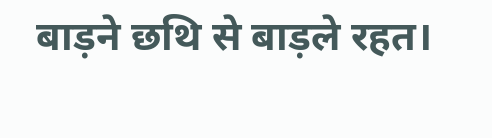बाड़ने छथि से बाड़ले रहत।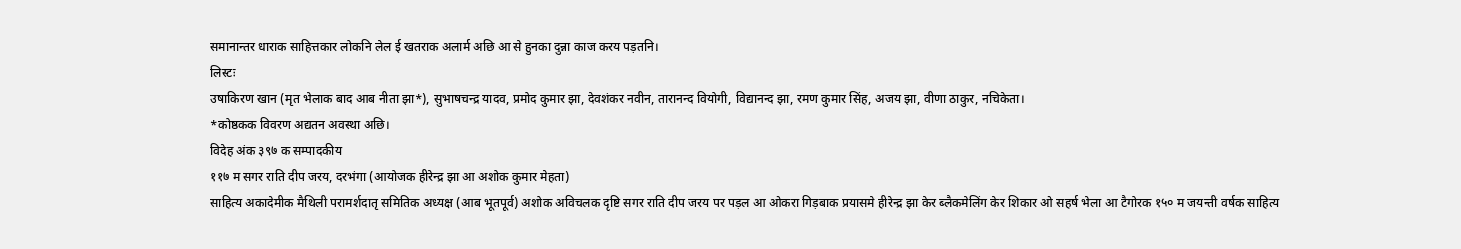समानान्तर धाराक साहित्तकार लोकनि लेल ई खतराक अलार्म अछि आ से हुनका दुन्ना काज करय पड़तनि।
लिस्टः
उषाकिरण खान (मृत भेलाक बाद आब नीता झा*), सुभाषचन्द्र यादव, प्रमोद कुमार झा, देवशंकर नवीन, तारानन्द वियोगी, विद्यानन्द झा, रमण कुमार सिंह, अजय झा, वीणा ठाकुर, नचिकेता।
*कोष्ठकक विवरण अद्यतन अवस्था अछि।
विदेह अंक ३९७ क सम्पादकीय
११७ म सगर राति दीप जरय, दरभंगा (आयोजक हीरेन्द्र झा आ अशोक कुमार मेहता)
साहित्य अकादेमीक मैथिली परामर्शदातृ समितिक अध्यक्ष (आब भूतपूर्व) अशोक अविचलक दृष्टि सगर राति दीप जरय पर पड़ल आ ओकरा गिड़बाक प्रयासमे हीरेन्द्र झा केर ब्लैकमेलिंग केर शिकार ओ सहर्ष भेला आ टैगोरक १५० म जयन्ती वर्षक साहित्य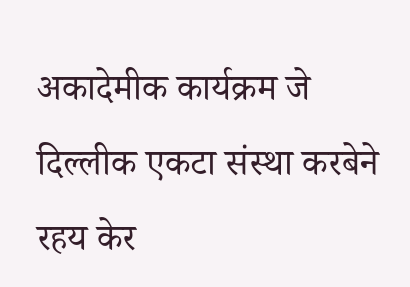अकादेमीक कार्यक्रम जे दिल्लीक एकटा संस्था करबेने रहय केर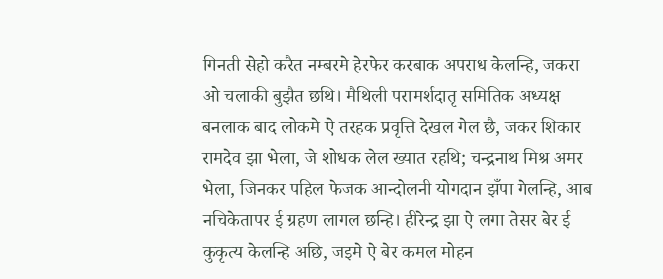गिनती सेहो करैत नम्बरमे हेरफेर करबाक अपराध केलन्हि, जकरा ओ चलाकी बुझैत छथि। मैथिली परामर्शदातृ समितिक अध्यक्ष बनलाक बाद लोकमे ऐ तरहक प्रवृत्ति देखल गेल छै, जकर शिकार रामदेव झा भेला, जे शोधक लेल ख्यात रहथि; चन्द्रनाथ मिश्र अमर भेला, जिनकर पहिल फेजक आन्दोलनी योगदान झँपा गेलन्हि, आब नचिकेतापर ई ग्रहण लागल छन्हि। हीरेन्द्र झा ऐ लगा तेसर बेर ई कुकृत्य केलन्हि अछि, जइमे ऐ बेर कमल मोहन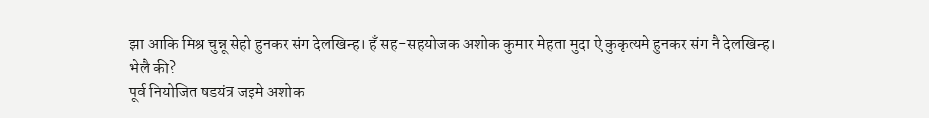झा आकि मिश्र चुन्नू सेहो हुनकर संग देलखिन्ह। हँ सह-सहयोजक अशोक कुमार मेहता मुदा ऐ कुकृत्यमे हुनकर संग नै देलखिन्ह।
भेलै की?
पूर्व नियोजित षडयंत्र जइमे अशोक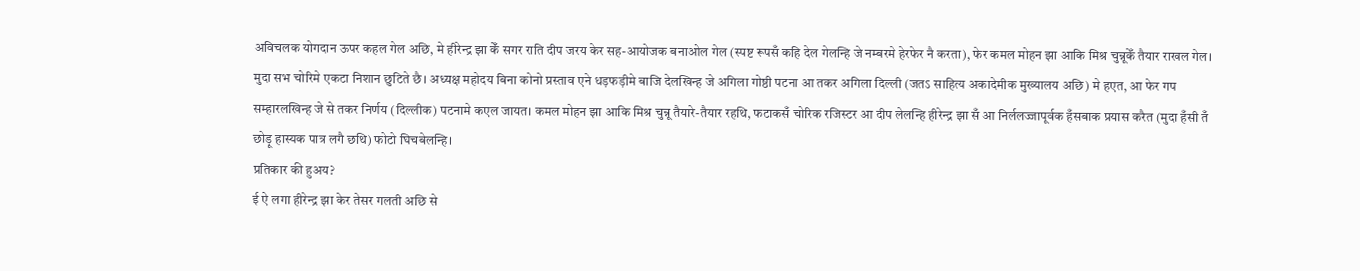अविचलक योगदान ऊपर कहल गेल अछि, मे हीरेन्द्र झा केँ सगर राति दीप जरय केर सह-आयोजक बनाओल गेल (स्पष्ट रूपसँ कहि देल गेलन्हि जे नम्बरमे हेरफेर नै करता), फेर कमल मोहन झा आकि मिश्र चुन्नूकेँ तैयार राखल गेल। मुदा सभ चोरिमे एकटा निशान छुटिते छै। अध्यक्ष महोदय बिना कोनो प्रस्ताव एने धड़फड़ीमे बाजि देलखिन्ह जे अगिला गोष्ठी पटना आ तकर अगिला दिल्ली (जतऽ साहित्य अकादेमीक मुख्यालय अछि) मे हएत, आ फेर गप सम्हारलखिन्ह जे से तकर निर्णय (दिल्लीक) पटनामे कएल जायत। कमल मोहन झा आकि मिश्र चुन्नू तैयारे-तैयार रहथि, फटाकसँ चोरिक रजिस्टर आ दीप लेलन्हि हीरेन्द्र झा सँ आ निर्ललज्जापूर्वक हँसबाक प्रयास करैत (मुदा हँसी तँ छोड़ू हास्यक पात्र लगै छथि) फोटो घिचबेलन्हि।
प्रतिकार की हुअय?
ई ऐ लगा हीरेन्द्र झा केर तेसर गलती अछि से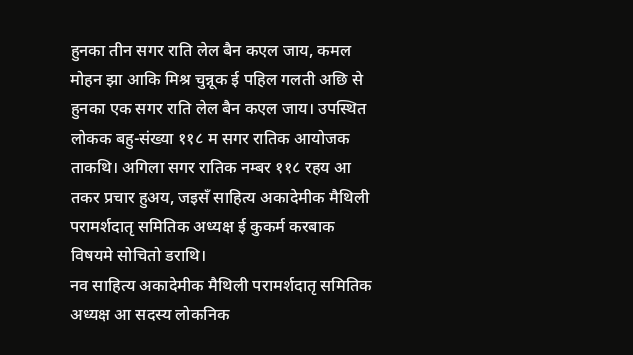हुनका तीन सगर राति लेल बैन कएल जाय, कमल मोहन झा आकि मिश्र चुन्नूक ई पहिल गलती अछि से हुनका एक सगर राति लेल बैन कएल जाय। उपस्थित लोकक बहु-संख्या ११८ म सगर रातिक आयोजक ताकथि। अगिला सगर रातिक नम्बर ११८ रहय आ तकर प्रचार हुअय, जइसँ साहित्य अकादेमीक मैथिली परामर्शदातृ समितिक अध्यक्ष ई कुकर्म करबाक विषयमे सोचितो डराथि।
नव साहित्य अकादेमीक मैथिली परामर्शदातृ समितिक अध्यक्ष आ सदस्य लोकनिक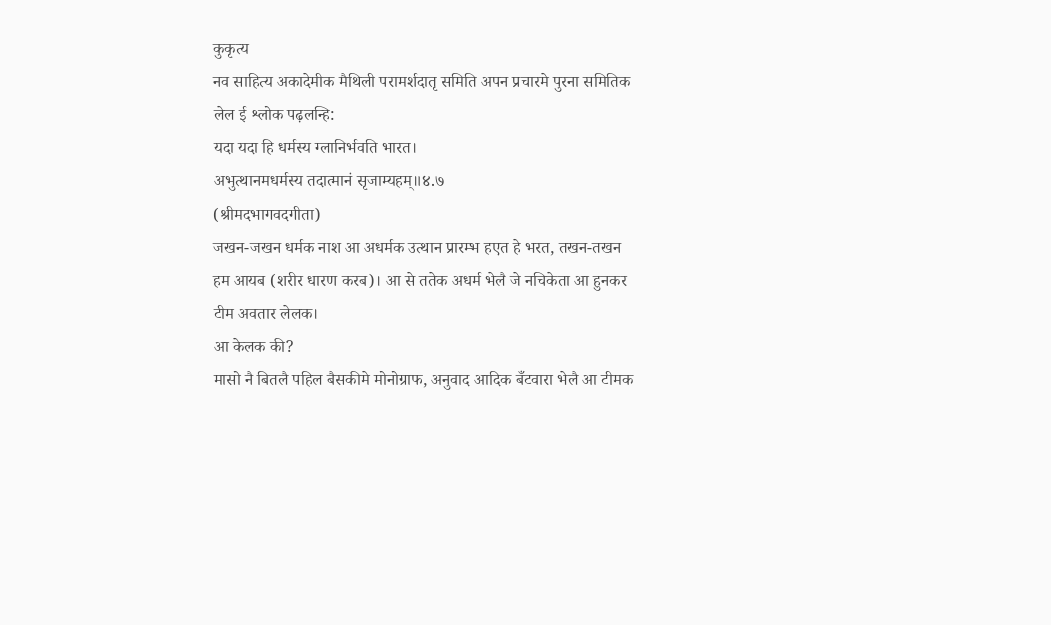कुकृत्य
नव साहित्य अकादेमीक मैथिली परामर्शदातृ समिति अपन प्रचारमे पुरना समितिक लेल ई श्लोक पढ़लन्हि:
यदा यदा हि धर्मस्य ग्लानिर्भवति भारत।
अभुत्थानमधर्मस्य तदात्मानं सृजाम्यहम्॥४.७
(श्रीमदभागवदगीता)
जखन-जखन धर्मक नाश आ अधर्मक उत्थान प्रारम्भ हएत हे भरत, तखन-तखन हम आयब (शरीर धारण करब)। आ से ततेक अधर्म भेलै जे नचिकेता आ हुनकर टीम अवतार लेलक।
आ केलक की?
मासो नै बितलै पहिल बैसकीमे मोनोग्राफ, अनुवाद आदिक बँटवारा भेलै आ टीमक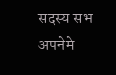सदस्य सभ अपनेमे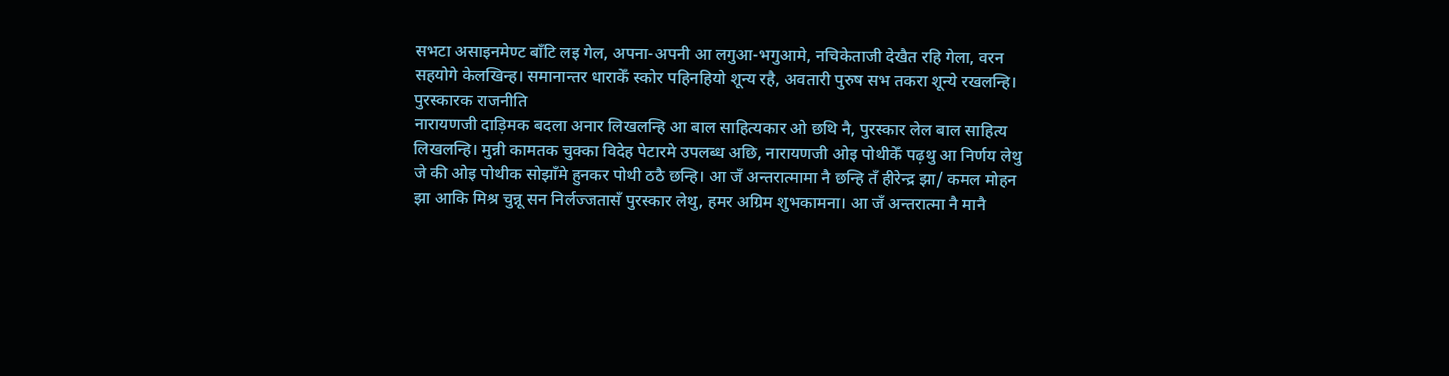सभटा असाइनमेण्ट बाँटि लइ गेल, अपना-अपनी आ लगुआ-भगुआमे, नचिकेताजी देखैत रहि गेला, वरन सहयोगे केलखिन्ह। समानान्तर धाराकेँ स्कोर पहिनहियो शून्य रहै, अवतारी पुरुष सभ तकरा शून्ये रखलन्हि।
पुरस्कारक राजनीति
नारायणजी दाड़िमक बदला अनार लिखलन्हि आ बाल साहित्यकार ओ छथि नै, पुरस्कार लेल बाल साहित्य लिखलन्हि। मुन्नी कामतक चुक्का विदेह पेटारमे उपलब्ध अछि, नारायणजी ओइ पोथीकेँ पढ़थु आ निर्णय लेथु जे की ओइ पोथीक सोझाँमे हुनकर पोथी ठठै छन्हि। आ जँ अन्तरात्मामा नै छन्हि तँ हीरेन्द्र झा/ कमल मोहन झा आकि मिश्र चुन्नू सन निर्लज्जतासँ पुरस्कार लेथु, हमर अग्रिम शुभकामना। आ जँ अन्तरात्मा नै मानै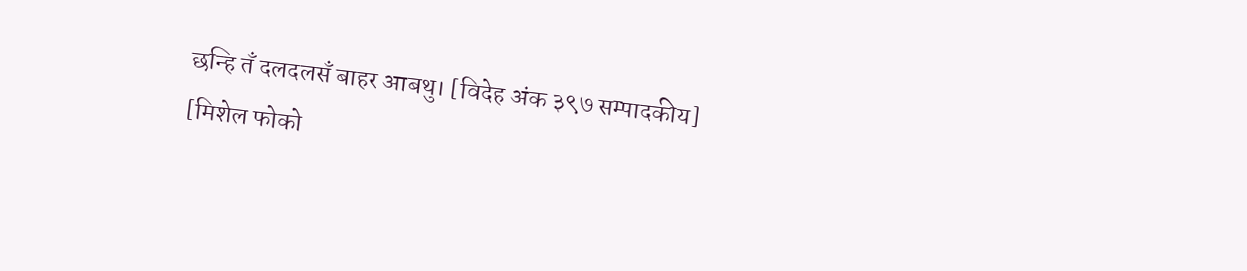छन्हि तँ दलदलसँ बाहर आबथु। [विदेह अंक ३९७ सम्पादकीय]
[मिशेल फोको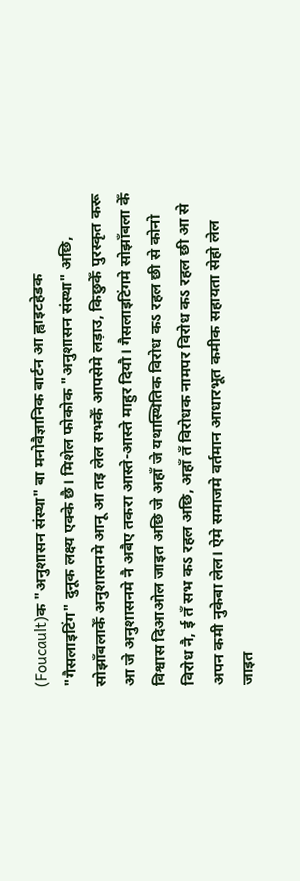(Foucault)क "अनुशासन संस्था" बा मनोवैज्ञानिक बार्टन आ ह्वाइटहेडक "गैसलाइटिंग" दुनूक लक्ष्य एक्के छै। मिशेल फोकोक "अनुशासन संस्था" अछि, सोझाँबलाकेँ अनुशासनमे आनू आ तइ लेल सभकेँ आपसेमे लड़ाउ, किछुकेँ पुरस्कृत करू आ जे अनुशासनमे नै अबैए तकरा आस्ते-आस्ते माहुर दियौ। गैसलाइटिंगमे सोझाँबला केँ विश्वास दिआओल जाइत अछि जे अहाँ जे यथास्थितिक विरोध कऽ रहल छी से कोनो विरोध नै, ई तँ सभ कऽ रहल अछि, अहाँ तँ विरोधक नामपर विरोध कऽ रहल छी आ से अपन कमी नुकेबा लेल। ऐमे समाजमे वर्तमान आधारभूत कमीक सहायता सेहो लेल जाइत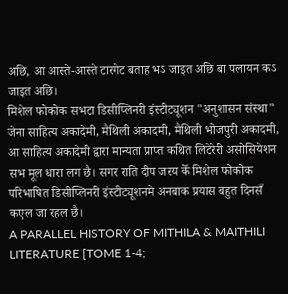अछि, आ आस्ते-आस्ते टारगेट बताह भऽ जाइत अछि बा पलायन कऽ जाइत अछि।
मिशेल फोकोक सभटा डिसीप्लिनरी इंस्टीट्यूशन "अनुशासन संस्था" जेना साहित्य अकादेमी, मैथिली अकादमी, मैथिली भोजपुरी अकादमी, आ साहित्य अकादेमी द्वारा मान्यता प्राप्त कथित लिटेरेरी असोसियेशन सभ मूल धारा लग छै। सगर राति दीप जरय केँ मिशेल फोकोक परिभाषित डिसीप्लिनरी इंस्टीट्यूशनमे अनबाक प्रयास बहुत दिनसँ कएल जा रहल छै।
A PARALLEL HISTORY OF MITHILA & MAITHILI LITERATURE [TOME 1-4;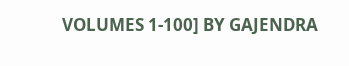VOLUMES 1-100] BY GAJENDRA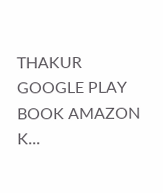THAKUR GOOGLE PLAY BOOK AMAZON K...